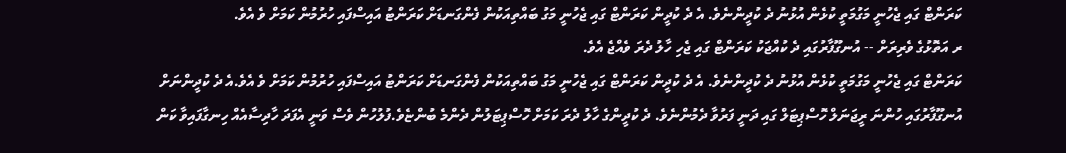ކަރަންޓް ގައި ޖެހުނީ މަގުމަތީ ކުޅެން އުޅުނު ދެ ކުދީންނެވެ. އެ ދެ ކުދީން ކަރަންޓް ގައި ޖެހުނީ މަގު ބައްތިއަކުން ފެންގަނޑަށް ކަރަންޓު އައިސްފައި ހުރުމުން ކަމަށް ވެ އެވެ.
ރ އަތޮޅުގެ ވެރިރަށް -- އުނގޫފާރުގައި ދެ ކުއްޖަކު ކަރަންޓް ގައި ޖެހި ހާލު ދެރަ ވެއްޖެ އެވެ.
ކަރަންޓް ގައި ޖެހުނީ މަގުމަތީ ކުޅެން އުޅުނު ދެ ކުދީންނެވެ. އެ ދެ ކުދީން ކަރަންޓް ގައި ޖެހުނީ މަގު ބައްތިއަކުން ފެންގަނޑަށް ކަރަންޓު އައިސްފައި ހުރުމުން ކަމަށް ވެ އެވެ.އެ ދެ ކުދީންނަށް އުނގޫފާރުގައި ހުންނަ ރީޖަނަލް ހޮސްޕިޓަލް ގައި ދަނީ ފަރުވާ ދެމުންނެވެ. ދެ ކުދީންގެ ހާލު ދެރަ ކަމަށް ހޮސްޕިޓަލުން ދެންމެ ބުންޏެވެ.ފުލުހުން ވެސް ވަނީ އެފަދަ ހާދިސާއެއް ހިނގާފައިވާ ކަން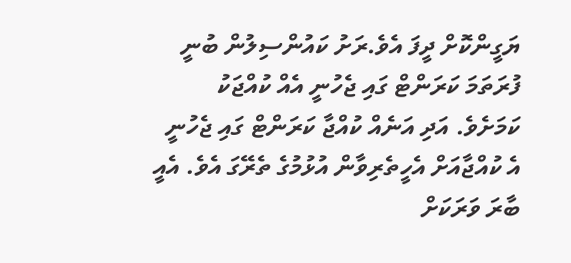ޔަގީންކޮށް ދީފަ އެވެ.ރަށު ކައުންސިލުން ބުނީ ފުރަތަމަ ކަރަންޓް ގައި ޖެހުނީ އެއް ކުއްޖަކު ކަމަށެވެ. އަދި އަނެއް ކުއްޖާ ކަރަންޓް ގައި ޖެހުނީ އެ ކުއްޖާއަށް އެހީތެރިވާން އުޅުމުގެ ތެރޭގަ އެވެ. އެއީ ބާރަ ވަރަކަށް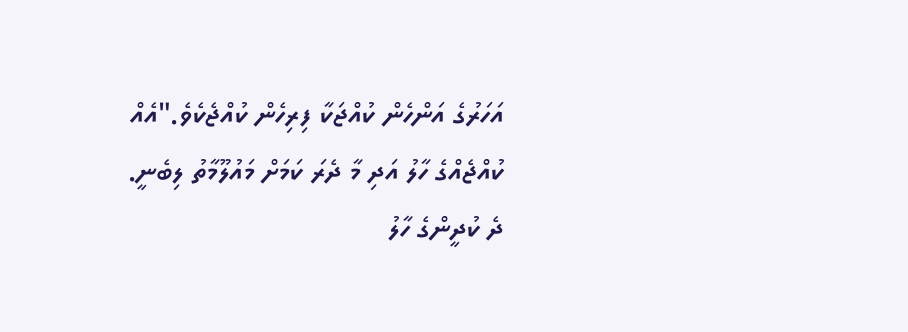އަހަރުގެ އަންހެން ކުއްޖަކާ ފިރިހެން ކުއްޖެކެވެ."އެއް ކުއްޖެއްގެ ހާލު އަދި މާ ދެރަ ކަމަށް މައުލޫމާތު ލިބެނީ. ދެ ކުދީންގެ ހާލު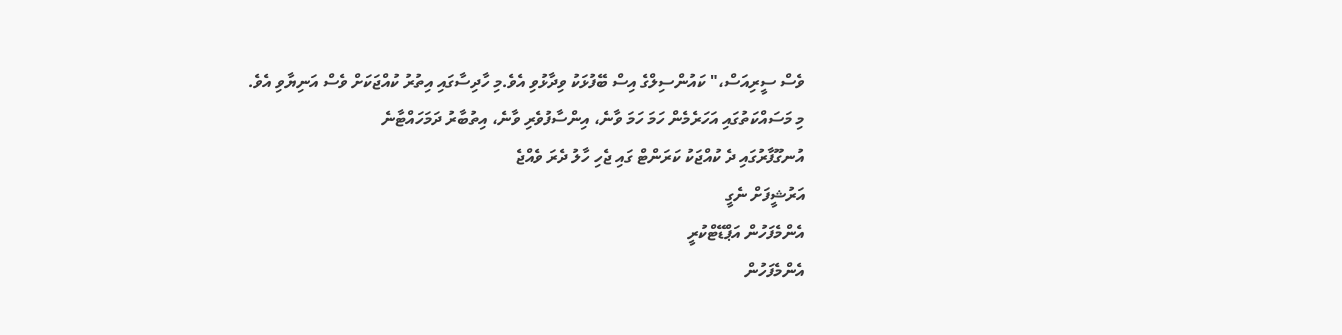ވެސް ސީރިއަސް،" ކައުންސިލްގެ އިސް ބޭފުޅަކު ވިދާޅުވި އެވެ.މި ހާދިސާގައި އިތުރު ކުއްޖަކަށް ވެސް އަނިޔާވި އެވެ.
މި މަސައްކަތުގައި އަހަރެމެން ހަމަ ހަމަ ވާނެ، އިންސާފުވެރި ވާނެ، އިތުބާރު ދަމަހައްޓާނެ
އުނގޫފާރުގައި ދެ ކުއްޖަކު ކަރަންޓް ގައި ޖެހި ހާލު ދެރަ ވެއްޖެ
އަރުޝީފަށް ނެގީ
އެންމެފަހުން އަޕްޑޭޓްކުރީ
އެންމެފަހުން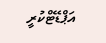އަޕްޑޭޓްކުރީ